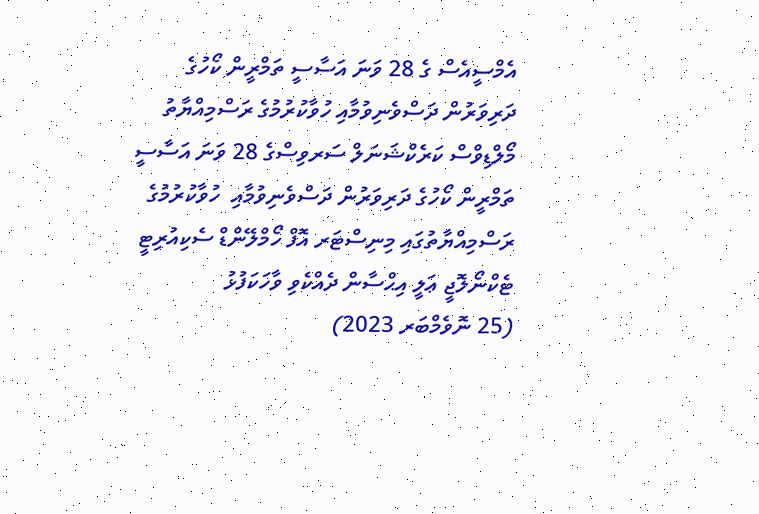އެމްސީއެސް ގެ 28 ވަނަ އަސާސީ ތަމްރީން ކޯހުގެ ދަރިވަރުން ދަސްވެނިވުމާއި ހުވާކުރުމުގެ ރަސްމިއްޔާތު
މޯލްޑިވްސް ކަރެކްޝަނަލް ސަރވިސްގެ 28 ވަނަ އަސާސީ ތަމްރީން ކޯހުގެ ދަރިވަރުން ދަސްވެނިވުމާއި  ހުވާކުރުމުގެ ރަސްމިއްޔާތުގައި މިނިސްޓަރ އޮފް ހޯމްލޭންޑް ސެކިއުރިޓީ ޓެކްނޯލޮޖީ ޢަލީ އިޙްސާން ދެއްކެވި ވާހަކަފުޅު
(25 ނޮވެމްބަރ 2023)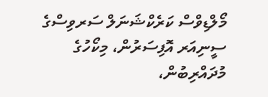މޯލްޑިވްސް ކަރެކްޝަނަލް ސަރވިސްގެ ސީނިއަރ އޮފިސަރުން، މިކޯހުގެ މުދައްރިބުން،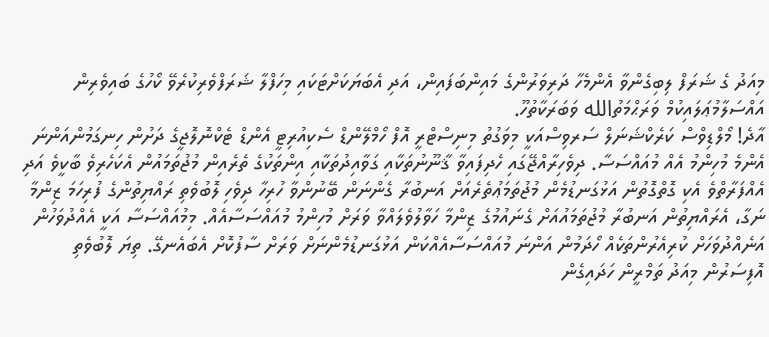މިއަދު ގެ ޝަރަފް ލިބިގެންވާ އެންމެހާ ދަރިވަރުންގެ މައިންބަފައިން، އަދި އެބަޔަކަށްޓަކައި މިހަފްލާ ޝަރަފްވެރިކުރެވޭ ކޯހުގެ ބައިވެރިން އައްސަލާމުޢަލައިކުމް ވަރަޙްމަތުالله ވަބަރަކާތުހޫ.
އާދެ! މޯލްޑިވްސް ކަރެކްޝަނަލް ސަރވިސްއަކީ މިވަގުތު މިނިސްޓްރީ އޮފް ހޯމްލޭންޑް ސެކިއުރިޓީ އެންޑް ޓެކްނޮލޮޖީގެ ދަށުން ހިނގަމުންއަންނަ އެންމެ މުހިންމު އެއް މުއައްސަސާ. ދިވެހިރާއްޖޭގައި ހެދިފައިވާ ޤާނޫނުތަކާއި ގަވާއިދުތަކާއި އިންތަކުގެ ތެރެއިން މުޖުތަމައުން އެކަހެރިވެ ބާކީވެ އަދި އެއްފަރާތްވެ އެކި ގޮތްގޮތުން އަޅުގަނޑުމެން މުޖުތަމަޢުތެރެއަށް އަނބުރާ ގެންނަން ބޭނުންވާ ހުރިހާ ދިވެހި ލޮބުވެތި ރައްޔިތުންގެ ފުރިހަމަ ޒިންމާ ނަގާ، އެރައްޔިތުން އަނބުރާ މުޖުތަމައުއަށް ގެނައުމުގެ ޒިންމާ ހަވާލުވެލައްވާ ވަރަށް މުހިންމު މުއައްސަސާއެއް. މިމުއައްސަސާ އަކީ އެއްދުވަހުން އަނެއްދުވަހަށް ކުރިއެރުންތަކެއް ހޯދަމުން އަންނަ މުއައްސަސާއެއްކަން އަޅުގަނޑުމެންނަށް ވަރަށް ސާފުކޮށް އެބައެނގޭ. ތިޔަ ލޮބުވެތި އޮފިސަރުން މިއަދު ތަމްރީން ހަދައިގެން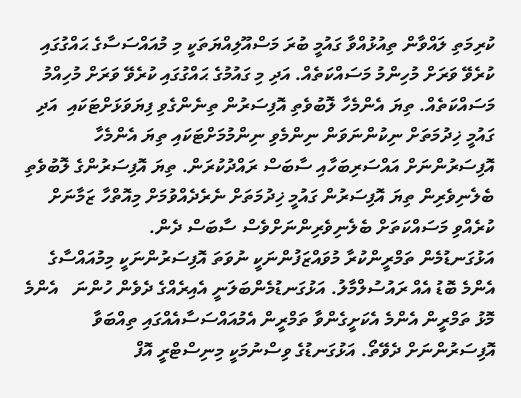ކުރިމަތި ލައްވާން ތިއުޅުއްވާ ގައުމީ ބުރަ މަސްއޫލިއްޔަތަކީ މި މުއައްސަސާގެ ޙައްގުގައި ކުރެވޭ ވަރަށް މުހިންމު މަސައްކަތެއް. އަދި މި ގައުމުގެ ޙައްގުގައި ކުރެވޭ ވަރަށް މުހިއްމު މަސައްކަތެއް. ތިޔަ އެންމެހާ ލޮބުވެތި އޮފިސަރުން ތިނެންގެވި ފިޔަވަޅަށްޓަކައި  އަދި ގައުމީ ޚިދުމަތަށް ނިކުންނަވަން ނިންމެވި ނިންމުމަށްޓަކައި ތިޔަ އެންމެހާ އޮފިސަރުންނަށް އައްސަރިބަހާއި ސާބަސް ރައްދުކުރަން. ތިޔަ އޮފިސަރުންގެ ލޮބުވެތި ބެލެނިވެރިން ތިޔަ އޮފިސަރުން ގައުމީ ޚިދުމަތަށް ނެރެދެއްވުމަށް މިއޮތްހާ ޒަމާނަށް ކުރެއްވި މަސައްކަތަށް ބެލެނިވެރިންނަށްވެސް ސާބަސް ދެން.
އަޅުގަނޑުމެން ތަމްރީންކުރާ މުވައްޒަފުންނަކީ ނުވަތަ އޮފިސަރުންނަކީ މިމުއައްސާގެ އެންމެ ބޮޑު އެއް ރައުސުލްމާލު. އަޅުގަނޑުމެންބަލަނީ އެއިރެއްގެ ދެވެން ހުންނަ   އެންމެ މޮޅު ތަމްރީން އެންމެ އެކަށީގެންވާ ތަމްރީން އެމުއައްސަސާއެއްގައި ތިއްބަވާ އޮފިސަރުންނަށް ދެވޭތޯ. އަޅުގަނޑުގެ ވިސްނުމަކީ މިނިސްޓްރީ އޮފް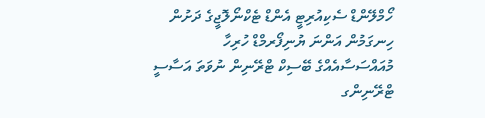ހޯމްލޭންޑް ސެކިއުރިޓީ އެންޑް ޓެކްނޯލޮޖީގެ ދަށުން ހިނގަމުން އަންނަ ޔުނިފޯރމްޑް ހުރިހާ މުއައްސަސާއެއްގެ ބޭސިކް ޓްރޭނިން ނުވަތަ އަސާސީ ޓްރޭނިންގ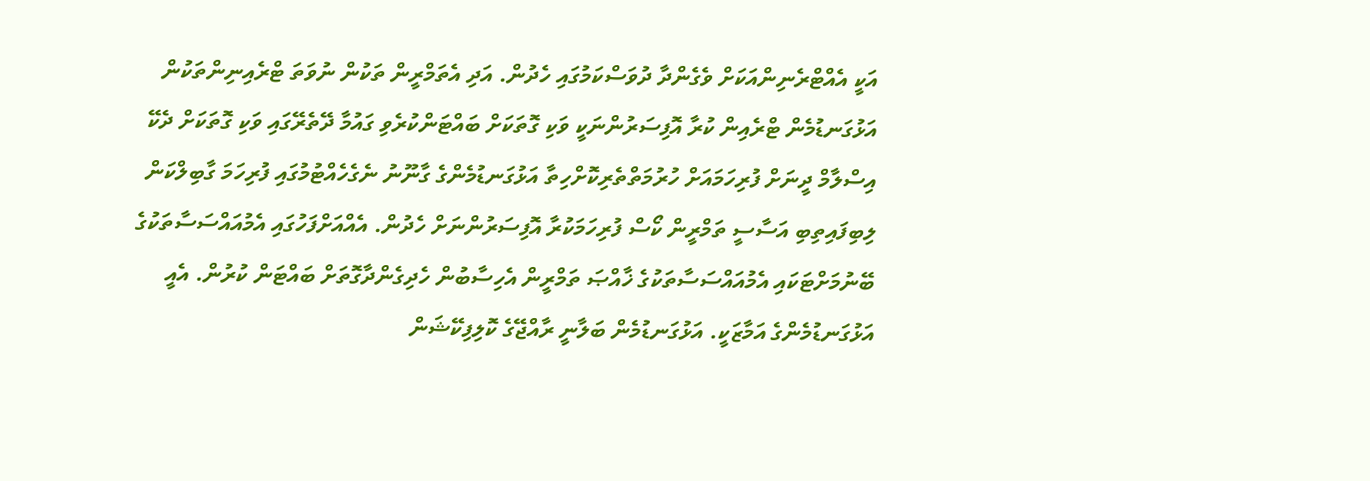އަކީ އެއްޓްރެނިންއަކަށް ވެގެންދާ ދުވަސްކަމުގައި ހެދުން. އަދި އެތަމްރީން ތަކުން ނުވަތަ ޓްރެއިނިންތަކުން އަޅުގަނޑުމެން ޓްރެއިން ކުރާ އޮފިސަރުންނަކީ ވަކި ގޮތަކަށް ބައްޓަންކުރެވި ގައުމާ ދޭތެރޭގައި ވަކި ގޮތަކަށް ދެކޭ އިސްލާމް ދީނަށް ފުރިހަމައަށް ހުރުމަތްތެރިކޮށްހިތާ އަޅުގަނޑުމެންގެ ގާނޫނު ނެގެހެއްޓުމުގައި ފުރިހަމަ ގާބިލްކަން ލިބިފައިތިބި އަސާސީ ތަމްރީން ކޯސް ފުރިހަމަކުރާ އޮފިސަރުންނަށް ހެދުން. އެއްއަށްފަހުގައި އެމުއައްސަސާތަކުގެ ބޭނުމަށްޓަކައި އެމުއައްސަސާތަކުގެ ޚާއްޞަ ތަމްރީން އެހިސާބުން ހެދިގެންދާގޮތަށް ބައްޓަން ކުރުން. އެއީ އަޅުގަނޑުމެންގެ އަމާޒަކީ. އަޅުގަނޑުމެން ބަލާނީ ރާއްޖޭގެ ކޮލިފިކޭޝަން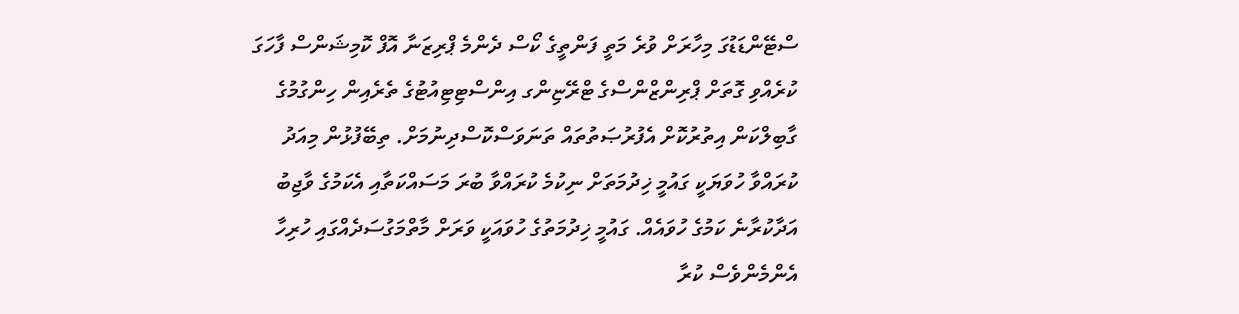ސްޓޭންޑަޑުގަ މިހާރަށް ވުރެ މަތީ ފަންތީގެ ކޯސް ދެންމެ ޕްރިޒަނާ އޮފް ކޮމިޝަންސް ފާހަގަ ކުރެއްވި ގޮތަށް ޕްރިންޒްންސްގެ ޓްރޭޏިންގ އިންސްޓިޓިއުޓުގެ ތެރެއިން ހިންގުމުގެ ގާބިލްކަން އިތުރުކޮށް އެފުރުޞަތުތައް ތަނަވަސްކޮސްދިނުމަށް. ތިބޭފުޅުން މިއަދު ކުރައްވާ ހުވަޔަކީ ގައުމީ ޚިދުމަތަށް ނިކުމެ ކުރައްވާ ބުރަ މަސައްކަތާއި އެކަމުގެ ވާޖިބު އަދާކުރާނެ ކަމުގެ ހުވައެއް. ގައުމީ ޚިދުމަތުގެ ހުވައަކީ ވަރަށް މާތްމަގުސަދެއްގައި ހުރިހާ އެންމެންވެސް ކުރާ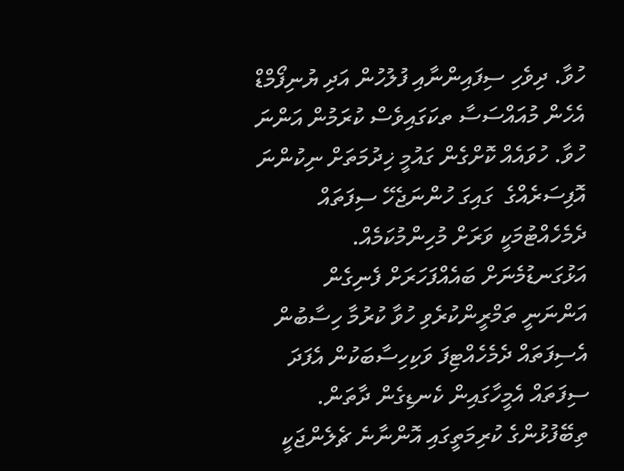ހުވާ. ދިވެހި ސިފައިންނާއި ފުލުހުން އަދި ޔުނިފޯމްޑް އެހެން މުއައްސަސާ ތކަގައިވެސް ކުރަމުން އަންނަ ހުވާ. ހުވައެއް ކޮށްގެން ގައުމީ ޚިދުމަތަށް ނިކުންނަ އޮފިސަރެއްގެ  ގައިގަ ހުންނަޖެހޭ ސިފަތައް ދެމެހެއްޓުމަކީ ވަރަށް މުހިންމުކަމެއް. އަޅުގަނޑުމެނަށް ބައެއްފަހަރަށް ފެނިގެން އަންނަނީ ތަމްރީންކުރެވި ހުވާ ކުރުމާ ހިސާބުން އެސިފަތައް ދެމެހެއްޓިފަ ވަކިހިސާބަކުން އެފަދަ ސިފަތައް އެމީހާގައިން ކެނޑިގެން ދާތަން. ތިބޭފުޅުންގެ ކުރިމަތީގައި އޮންނާނެ ޗެލެންޖަކީ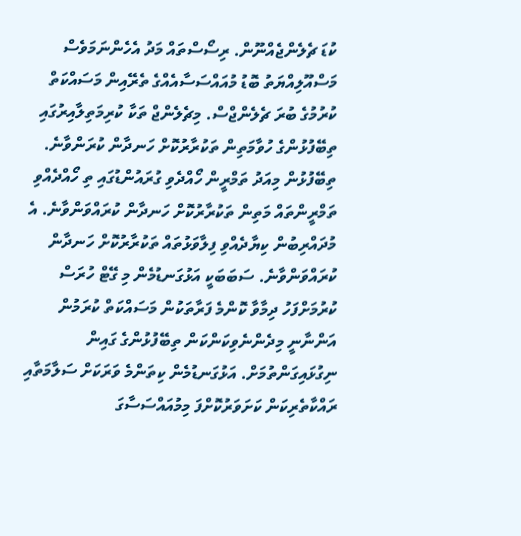ކުޑަ ޗެލެންޖެއްނޫން. ރިސޯސްތައް މަދު އެހެންނަމަވެސް މަސްއޫލިއްޔަތު ބޮޑު މުއައްސަސާއެއްގެ ތެރޭއިން މަސައްކަތް ކުރުމުގެ ބުރަ ޗެލެންޖްސް. މިޗެލެންޖް ތަކާ ކުރިމަތިލާއިރުގައި ތިބޭފުޅުންގެ ހުވާމަތިން ތަކުރާރުކޮށް ހަނދާން ކުރަންވާނެ. ތިބޭފުޅުން މިއަދު ތަމްރީން ހޯއްދެވި ގުރައުންޑުގައި ތި ހޯއްދެއްވި ތަމްރީންތައް މަތިން ތަކުރާރުކޮށް ހަނދާން ކުރައްވަންވާނެ. އެ މުދައްރިބުން ކިޔާދެއްވި ފިލާވަޅުތައް ތަކުރާރުކޮށް ހަނދާން ކުރައްވަންވާނެ. ސަބަބަކީ އަޅުގަނޑުމެން މި ގޭޓް ހުރަސް ކުރުމަށްފަހު ދިމާވާ ކޮންމެ ފަރާތަކުން މަސައްކަތް ކުރަމުން އަންނާނީ މިދެންނެވިކަންކަން ތިބޭފުޅުންގެ ގައިން ނިގުޅައިގަންތުމަށް. އަޅުގަނޑުމެން ކިތަންމެ ވަރަކަށް ސަލާމަތާއި ރައްކާތެރިކަން ކަށަވަރުކޮށްފަ މިމުއައްސަސާގަ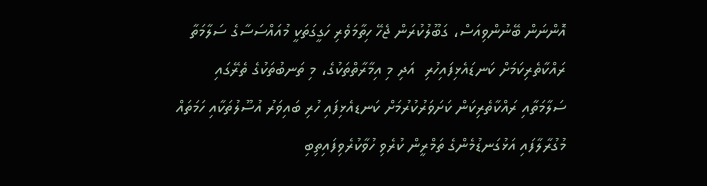އޮންނަން ބޭނުންވިއަސް، ގަބޫލުކުރަން ޖެހޭ ހިތާމަވެރި ހަގީގަތަކީ މުއައްސަސާގެ ސަލާމަތާ ރައްކާތެރިކަމަށް ކަނޑައެޅިފައިހުރި  އަދި މި އިމާރާތްތަކުގެ، މި ތަނބުތަކުގެ ތެރޭގައި ސަލާމަތާއި ރައްކާތެރިކަން ކަށަވަރުކުރުމަށް ކަނޑއެޅިފައި ހުރި ބައިވަރު އުސޫލުތަކާއި ހަމަތައް މުގުރާލާފައި އަޅުގަނޑުމެންގެ ތަމްރީން ކުރެވި ހުވާކުރެވިފައިތިބި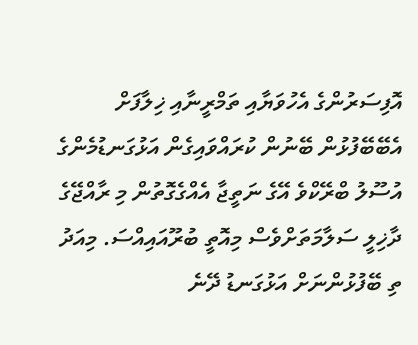އޮފިސަރުންގެ އެހުވަޔާއި ތަމްރީނާއި ޚިލާފަށް އެބޭބޭފުޅުން ބޭނުން ކުރައްވައިގެން އަޅުގަނޑުމެންގެ އުސޫލު ބްރޭކްވެ އޭގެ ނަތީޖާ އެއްގެގޮތުން މި ރާއްޖޭގެ ދާޚިލީ ސަލާމަތަށްވެސް މިއޮތީ ބުރޫއައިއްސަ. މިއަދު ތި ބޭފުޅުންނަށް އަޅުގަނޑު ދޭނެ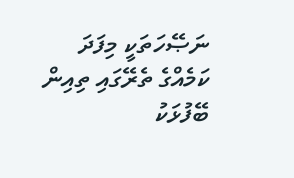ނަޞޭހަތަކީ މިފަދަ ކަމެއްގެ ތެރޭގައި ތިއިން ބޭފުޅަކު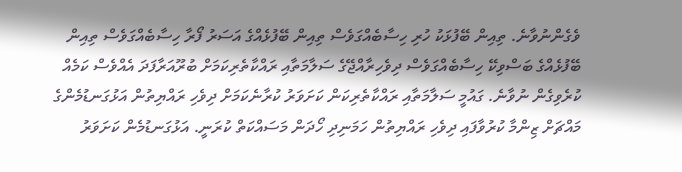ވެގެންނުވާނެ. ތިއިން ބޭފުޅަކު ހުރި ހިސާބެއްގަވެސް ތިއިން ބޭފުޅެއްގެ އަސަރު ފޯރާ ހިސާބެއްގަވެސް ތިއިން ބޭފުޅެއްގެ ބަސްވިކޭ ހިސާބެއްގަވެސް ދިވެހިރާއްޖޭގެ ސަލާމަތާއި ރައްކާތެރިކަމަށް ބުރޫއަރާފަދަ އެއްވެސް ކަމެއް ކުރެވިގެން ނުވާނެ. ގައުމީ ސަލާމަތާއި ރައްކާތެރިކަން ކަށަވަރު ކުރާނެކަމަށް ދިވެހި ރައްޔިތުން އަޅުގަނޑުމެންގެ މައްޗަށް ޒިންމާ ކުރުވާފައި ދިވެހި ރައްޔިތުން ހަމަނިދި ހޯދަން މަސައްކަތް ކުރަނީ. އަޅުގަނޑުމެން ކަށަވަރު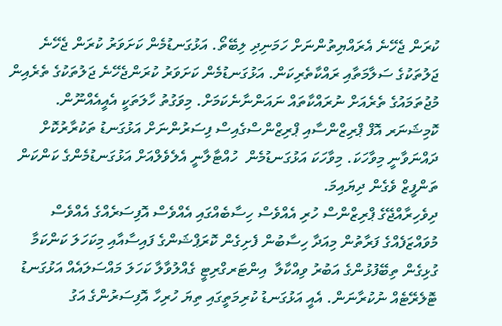ކުރަން ޖެހޭނެ އެރައްޔިތުންނަށް ހަމަނިދި ލިބޭތޯ. އަޅުގަނޑުމެން ކަށަވަރު ކުރަން ޖެހޭނެ ޖަލުތަކުގެ ސަލާމަތާއި ރައްކާތެރިކަން. އަޅުގަނޑުމެން ކަށަވަރު ކުރަންޖެހޭނެ ޖަލުތަކުގެ ތެރެއިން މުޖުތަމައުގެ ތެރެއަށް ނުރައްކާތައް ނައަންނާނެކަމަށް. މިވަގުތު ހާލަތަކީ އެއީއެއްނޫން. ކޮމިޝަނަރ އޮފް ޕްރިޒްންސާއި ޕްރިޒްންސްގެއިސް ފިސަރުންނަށް އަޅުގަނޑު ތަކުރާރުކޮށް ދައްނަވާނީ މިވާހަކަ. މިވާހަކަ އަޅުގަނޑުމެން  ހުއްޓާލާނީ އެލެވެލްއަށް އަޅުގަނޑުމެންގެ ކަންކަން ތަންފީޒް ވެގެން ދިޔައިމަ.
ދިވެހިރާއްޖޭގެ ޕްރިޒްންސް ހުރި އެއްވެސް ހިސާބެއްގައި އެއްވެސް އޮފިސަރެއްގެ އެއްވެސް މުވައްޒަފެއްގެ ފަރާތުން މިއަދާ ހިސާބުން ފެށިގެން ކޮރަޕްޝަންގެ ފައިސާއާއި މިކަހަލަ ކަންކަމާ ގުޅިގެން ތިބޭފުޅުންގެ އަބުރު ވިއްކާލާ  އިންޓަރގްރިޓީ ގެއްލުވާލާ ކަހަލަ މައްސަލައެއް އަޅުގަނޑު ޓޮލެރޭޓެއް ނުކުރާނަން. އެއީ އަޅުގަނޑު ކުރިމަތީގައި ތިޔަ ހުރިހާ އޮފިސަރުންގެ އަގު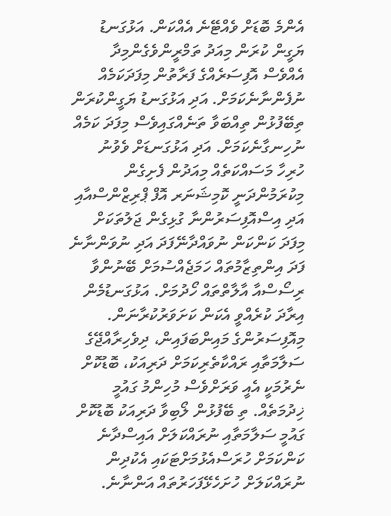އެންމެ ބޮޑަށް ވެއްޓޭނެ އެއްކަން. އަޅުގަނޑު ޔަގީން ކުރަން މިއަދު ތަމްރީންވެގެންމިދާ އެއްވެސް އޮފިސަރެއްގެ ފަރާތުން މިފަދަކަމެއް ނުފެންނާނެކަމަށް. އަދި އަޅުގަނޑު ޔަގީންކުރަން ތިބޭފުޅުން ތިއްބަވާ ތަނެއްގައިވެސް މިފަދަ ކަމެއް ނުހިނގާނެކަމަށް. އަދި އަޅުގަނޑަށް ވެވުނު ހުރިހާ މަސައްކަތެއް މިއަދުން ފެށިގެން މިކުރަމުންދަނީ ކޮމިޝަނަރ އޮފް ޕްރިޒްންސްއާއި އަދި އިސްއޮފިސަރުންނާ ގުޅިގެން ޖަލުތަކަށް މިފަދަ ކަންކަން ނުވައްދާނޭފަދަ އަދި ނުވަންނާނެ ފަދަ އިންތިޒާމުތައް ހަމަޖެއްސުމަށް ބޭނުންވާ ރިސޯސްއާ އާލާތްތައް ހޯދުމަށް. އަޅުގަނޑުމެން އިރާދަ ކުރެއްވީ އެކަން ކަށަވަރުކުރާނަން.
މިއޮފިސަރުންގެ މައިންބަފައިން، ދިވެހިރާއްޖޭގެ ސަލާމަތާއި ރައްކާތެރިކަމަށް ދަރިއަކު، ބޮޑުކޮށް ނެރުމަކީ އެއީ ވަރަށްވެސް މުހިންމު ގައުމީ ޚިދުމަތެއް. ތި ބޭފުޅުން ލޯބިވާ ދަރިއަކު ބޮޑުކޮށް ގައުމީ ސަލާމަތާއި ނުރައްކަލަށް އައިސްދާނެ ކަންކަމަށް ހުރަސްއެޅުމަށްޓަކައި އެކުދިން ނުރައްކަލަށް ހުށަހެޅޭފަހަރުތައް އަންނާނެ.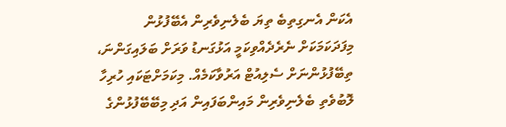އެކަން އެނގިތިބެ ތިޔަ ބެލެނިވެރިން އެބޭފުޅުން މިފަދަކަމަކަށް ނެރެދެއްވިކަމީ އަޅުގަނޑު ވަރަށް ބަލައިގަންނަ، ތިބޭފުޅުންނަށް ސެލިއުޓް އަރުވާކަމެއް. މިކަމަށްޓަކައި ހުރިހާ ލޮބުވެތި ބެލެނިވެރިން މައިންބަފައިން އަދި މިބޭބޭފުޅުންގެ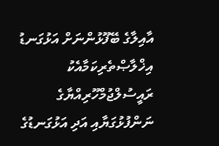އާއިލާގެ ބޭފޫޅުންނަށް އަޅުގަނޑު އިޚްލާޞްތެރިކަމާއެކު ރައީސުލްޖުމްހޫރިއްޔާގެ ނަންފުޅުގަޔާއި އަދި އަޅުގަނޑުގެ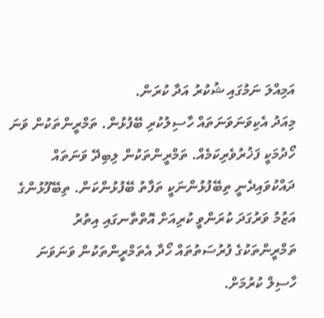އަމިއްލަ ނަމުގައި ޝުކުރު އަދާ ކުރަން.
މިއަދު އެކިވަނަވަނަތައް ހާސިލުކުރި ބޭފުޅުން. ތަމްރީންތަކުން ވަނަ ހޯދުމަކީ ފަޚުރުވެރިކަމެއް. ތަމްރީންތަކުން ލިބިދޭ ވަނަތައް ދައްކުވައިދެނީ ތިބޭފުޅުންނަކީ ތަފާތު ބޭފުޅުންކަން. ތިބޭފޫޅުންގެ އަޒުމު ވަރުގަދަ ކުރަންވީ ކުރިއަށް އޮތްތާނގައި އިތުރު ތަމްރީންތަކުގެ ފުރުސަތުތައް ހޯދާ އެތަމްރީންތަކުން ވަނަވަނަ ހާސިލް ކުރުމަށް.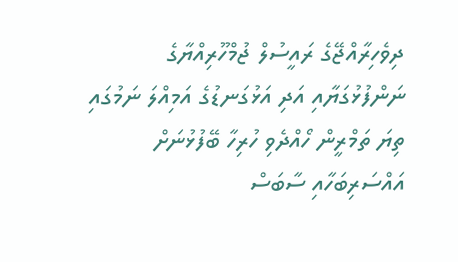ދިވެހިރާއްޖޭގެ ރައީސުލް ޖުމްހޫރިއްޔާގެ ނަންފުޅުގަޔާއި އަދި އަޅުގަނޑުގެ އަމިއްލަ ނަމުގައި ތިޔަ ތަމްރީން ހޯއްދެވި ހުރިހާ ބޭފުޅުނަށް އައްސަރިބަހާއި ސާބަސް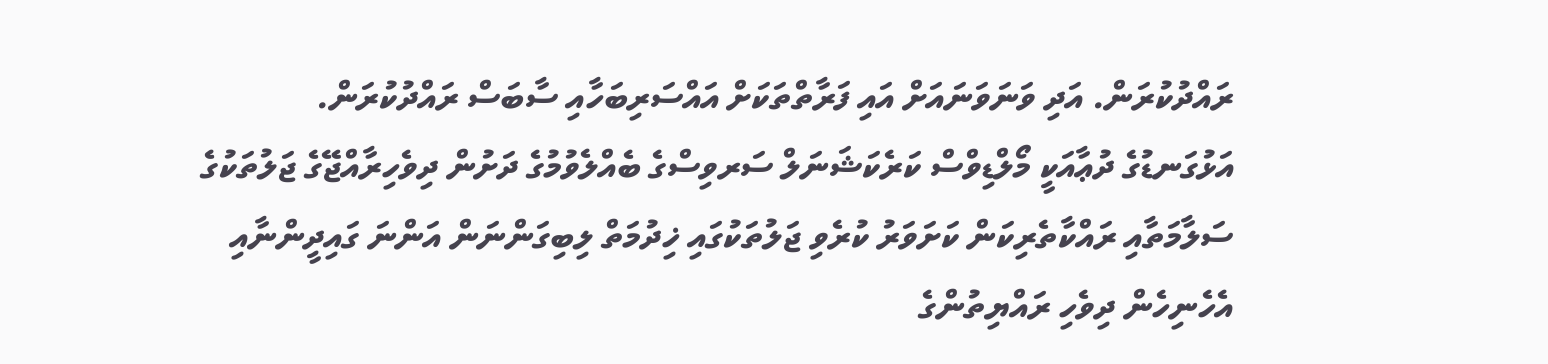ރައްދުކުރަން. އަދި ވަނަވަނައަށް އައި ފަރާތްތަކަށް އައްސަރިބަހާއި ސާބަސް ރައްދުކުރަން.
އަޅުގަނޑުގެ ދުޢާއަކީ މޯލްޑިވްސް ކަރެކަޝަނަލް ސަރވިސްގެ ބެއްލެވުމުގެ ދަށުން ދިވެހިރާއްޖޭގެ ޖަލުތަކުގެ ސަލާމަތާއި ރައްކާތެރިކަން ކަށަވަރު ކުރެވި ޖަލުތަކުގައި ޚިދުމަތް ލިބިގަންނަން އަންނަ ގައިދީންނާއި އެހެނިހެން ދިވެހި ރައްޔިތުންގެ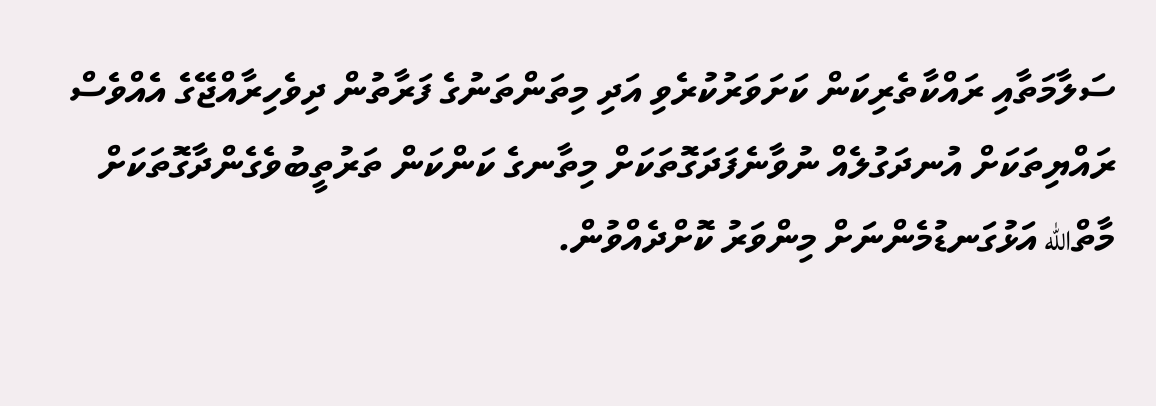ސަލާމަތާއި ރައްކާތެރިކަން ކަށަވަރުކުރެވި އަދި މިތަންތަނުގެ ފަރާތުން ދިވެހިރާއްޖޭގެ އެއްވެސް ރައްޔިތަކަށް އުނދަގުލެއް ނުވާނެފަދަގޮތަކަށް މިތާނގެ ކަންކަން ތަރުތީބުވެގެންދާގޮތަކަށް މާތްالله އަޅުގަނޑުމެންނަށް މިންވަރު ކޮށްދެއްވުން.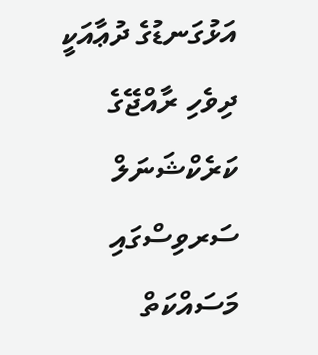އަޅުގަނޑުގެ ދުޢާއަކީ ދިވެހި ރާއްޖޭގެ ކަރެކްޝަނަލް ސަރވިސްގައި މަސައްކަތް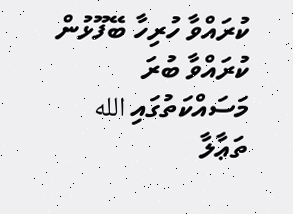ކުރައްވާ ހުރިހާ ބޭފޫޅުން ކުރައްވާ ބުރަ މަސައްކަތުގައި الله ތަޢާލާ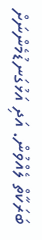ބަރަކާތް ލެއްވުން. އަދި އަޅުގަނޑުމެންނަށް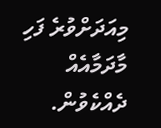މިއަދަށްވުރެ ފަހި މާދަމާއެއް ދެއްކެވުން.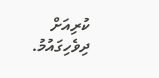ކުރިއަށް ދިވެހިގައުމު.